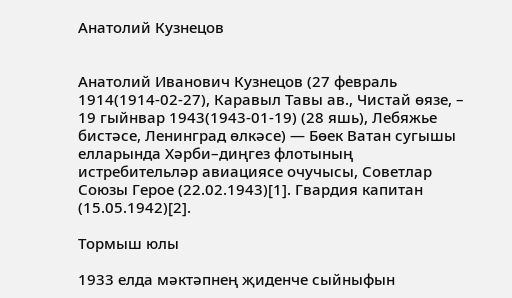Анатолий Кузнецов


Анатолий Иванович Кузнецов (27 февраль 1914(1914-02-27), Каравыл Тавы ав., Чистай өязе, – 19 гыйнвар 1943(1943-01-19) (28 яшь), Лебяжье бистәсе, Ленинград өлкәсе) — Бөек Ватан сугышы елларында Хәрби–диңгез флотының истребительләр авиациясе очучысы, Советлар Союзы Герое (22.02.1943)[1]. Гвардия капитан (15.05.1942)[2].

Тормыш юлы

1933 елда мәктәпнең җиденче сыйныфын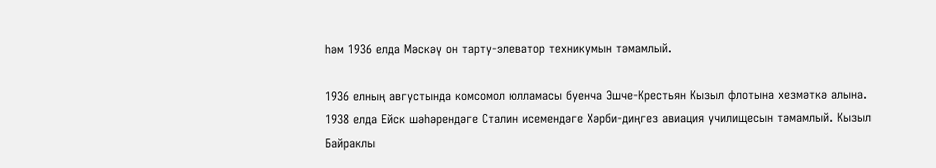һәм 1936 елда Мәскәү он тарту-элеватор техникумын тәмамлый.

1936 елның августында комсомол юлламасы буенча Эшче-Крестьян Кызыл флотына хезмәткә алына. 1938 елда Ейск шәһәрендәге Сталин исемендәге Хәрби-диңгез авиация училищесын тәмамлый. Кызыл Байраклы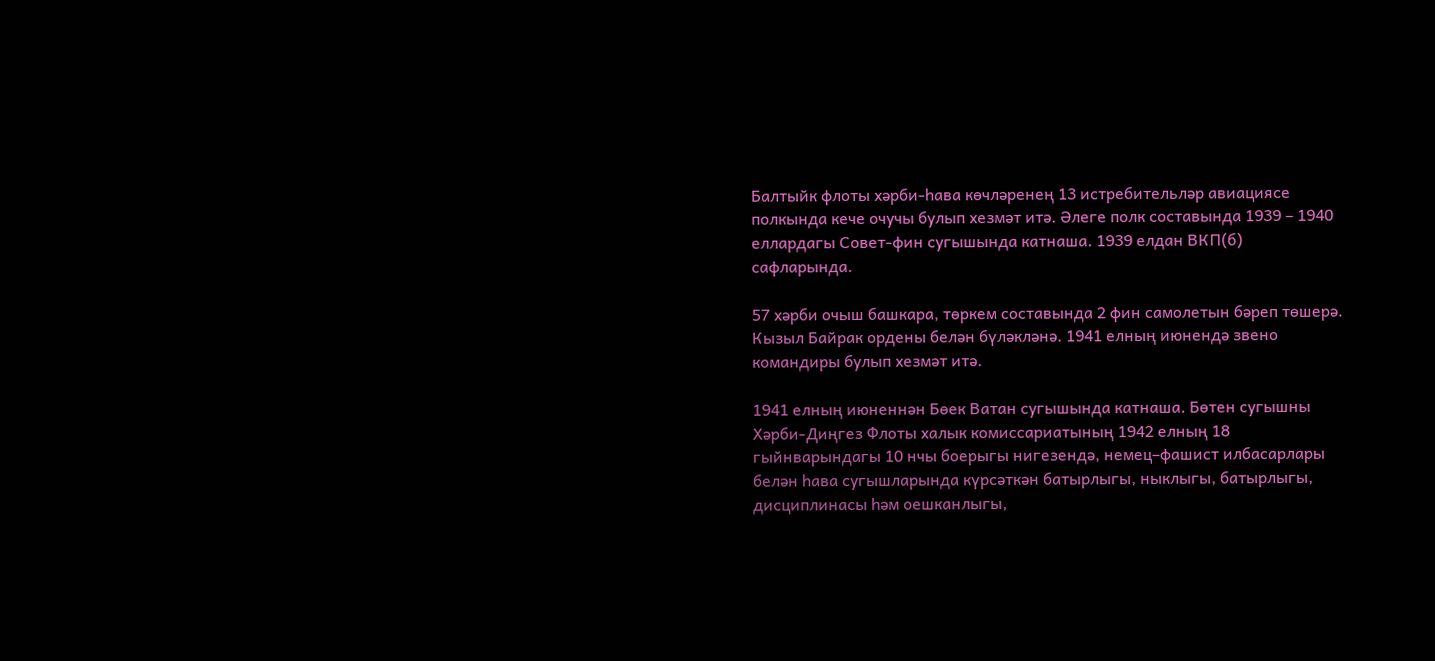Балтыйк флоты хәрби-һава көчләренең 13 истребительләр авиациясе полкында кече очучы булып хезмәт итә. Әлеге полк составында 1939 – 1940 еллардагы Совет-фин сугышында катнаша. 1939 елдан ВКП(б) сафларында.

57 хәрби очыш башкара, төркем составында 2 фин самолетын бәреп төшерә. Кызыл Байрак ордены белән бүләкләнә. 1941 елның июнендә звено командиры булып хезмәт итә.

1941 елның июненнән Бөек Ватан сугышында катнаша. Бөтен сугышны Хәрби-Диңгез Флоты халык комиссариатының 1942 елның 18 гыйнварындагы 10 нчы боерыгы нигезендә, немец–фашист илбасарлары белән һава сугышларында күрсәткән батырлыгы, ныклыгы, батырлыгы, дисциплинасы һәм оешканлыгы,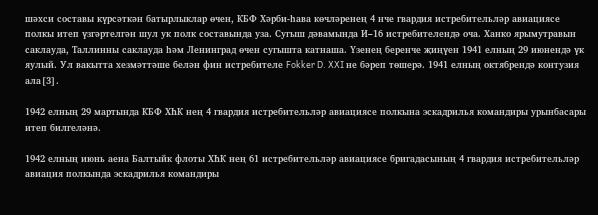шәхси составы күрсәткән батырлыклар өчен, КБФ Хәрби-һава көчләренең 4 нче гвардия истребительләр авиациясе полкы итеп үзгәртелгән шул ук полк составында уза. Сугыш дәвамында И–16 истребителендә оча. Ханко ярымутравын саклауда, Таллинны саклауда һәм Ленинград өчен сугышта катнаша. Үзенең беренче җиңүен 1941 елның 29 июнендә үк яулый. Ул вакытта хезмәттәше белән фин истребителе Fokker D. XXI не бәреп төшерә. 1941 елның октябрендә контузия ала[3].

1942 елның 29 мартында КБФ ХҺК нең 4 гвардия истребительләр авиациясе полкына эскадрилья командиры урынбасары итеп билгеләнә.

1942 елның июнь аена Балтыйк флоты ХҺК нең 61 истребительләр авиациясе бригадасының 4 гвардия истребительләр авиация полкында эскадрилья командиры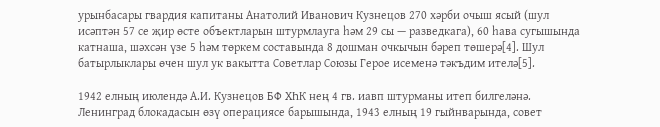урынбасары гвардия капитаны Анатолий Иванович Кузнецов 270 хәрби очыш ясый (шул исәптән 57 се җир өсте объектларын штурмлауга һәм 29 сы — разведкага), 60 һава сугышында катнаша, шәхсән үзе 5 һәм төркем составында 8 дошман очкычын бәреп төшерә[4]. Шул батырлыклары өчен шул ук вакытта Советлар Союзы Герое исеменә тәкъдим ителә[5].

1942 елның июлендә А.И. Кузнецов БФ ХҺК нең 4 гв. иавп штурманы итеп билгеләнә. Ленинград блокадасын өзү операциясе барышында, 1943 елның 19 гыйнварында, совет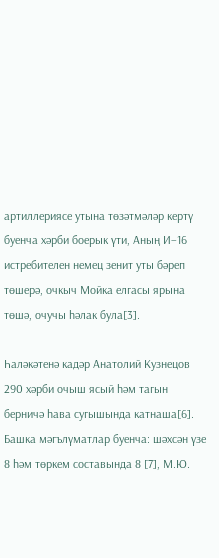артиллериясе утына төзәтмәләр кертү буенча хәрби боерык үти, Аның И–16 истребителен немец зенит уты бәреп төшерә, очкыч Мойка елгасы ярына төшә, очучы һәлак була[3].

Һаләкәтенә кадәр Анатолий Кузнецов 290 хәрби очыш ясый һәм тагын берничә һава сугышында катнаша[6]. Башка мәгълүматлар буенча: шәхсән үзе 8 һәм төркем составында 8 [7], М.Ю.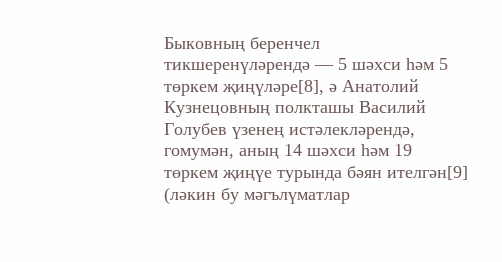Быковның беренчел тикшеренүләрендә — 5 шәхси һәм 5 төркем җиңүләре[8], ә Анатолий Кузнецовның полкташы Василий Голубев үзенең истәлекләрендә, гомумән, аның 14 шәхси һәм 19 төркем җиңүе турында бәян ителгән[9] (ләкин бу мәгълүматлар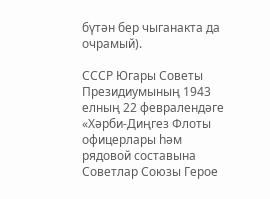бүтән бер чыганакта да очрамый).

СССР Югары Советы Президиумының 1943 елның 22 февралендәге «Хәрби-Диңгез Флоты офицерлары һәм рядовой составына Советлар Союзы Герое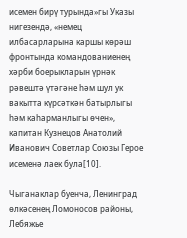исемен бирү турында»гы Указы нигезендә, «немец илбасарларына каршы көрәш фронтында командованиенең хәрби боерыкларын үрнәк рәвештә үтәгәне һәм шул ук вакытта күрсәткән батырлыгы һәм каһарманлыгы өчен», капитан Кузнецов Анатолий Иванович Советлар Союзы Герое исеменә лаек була[10].

Чыганаклар буенча, Ленинград өлкәсенең Ломоносов районы, Лебяжье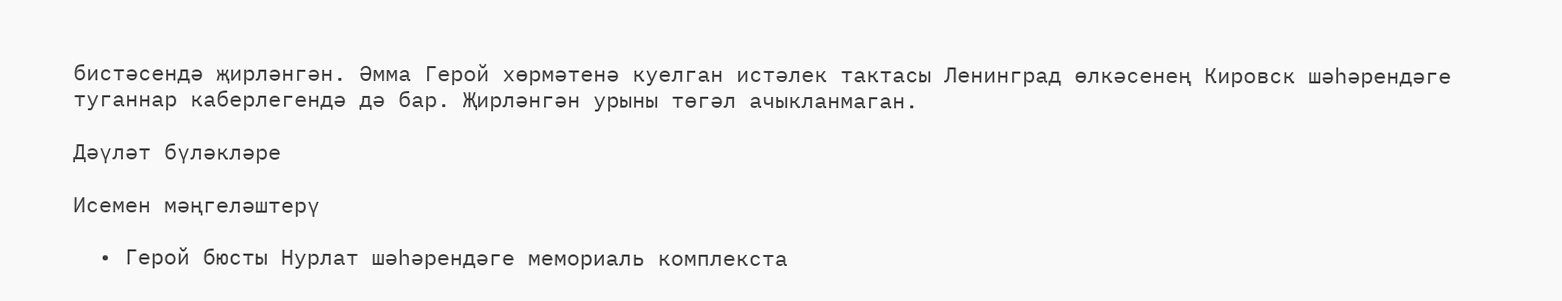бистәсендә җирләнгән. Әмма Герой хөрмәтенә куелган истәлек тактасы Ленинград өлкәсенең Кировск шәһәрендәге туганнар каберлегендә дә бар. Җирләнгән урыны төгәл ачыкланмаган.

Дәүләт бүләкләре

Исемен мәңгеләштерү

  • Герой бюсты Нурлат шәһәрендәге мемориаль комплекста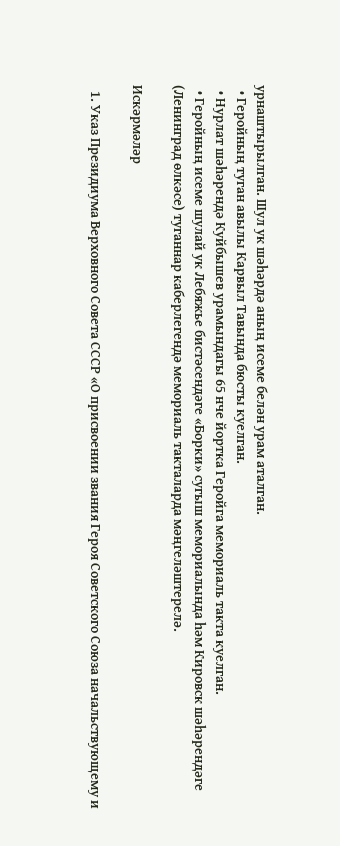урнаштырылган. Шул ук шәһәрдә аның исеме белән урам аталган.
  • Геройның туган авылы Карвыл Тавында бюсты куелган.
  • Нурлат шәһәрендә Куйбышев урамындагы 65 нче йортка Геройга мемориаль такта куелган.
  • Геройның исеме шулай ук Лебяжье бистәсендәге «Борки» сугыш мемориалында һәм Кировск шәһәрендәге (Ленинград өлкәсе) туганнар каберлегендә мемориаль такталарда мәңгеләштерелә.

Искәрмәләр

  1. Указ Президиума Верховного Совета СССР «О присвоении звания Героя Советского Союза начальствующему и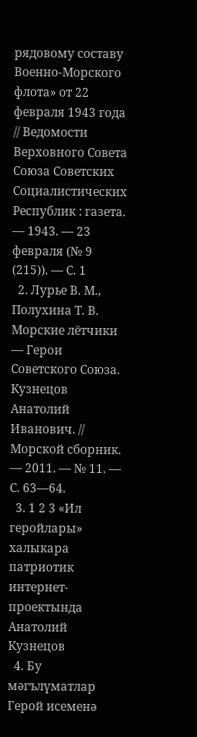рядовому составу Военно-Морского флота» от 22 февраля 1943 года // Ведомости Верховного Совета Союза Советских Социалистических Республик : газета. — 1943. — 23 февраля (№ 9 (215)). — С. 1
  2. Лурье В. М., Полухина Т. В. Морские лётчики — Герои Советского Союза. Кузнецов Анатолий Иванович. // Морской сборник. — 2011. — № 11. — С. 63—64.
  3. 1 2 3 «Ил геройлары» халыкара патриотик интернет-проектында  Анатолий Кузнецов
  4. Бу мәгълүматлар Герой исеменә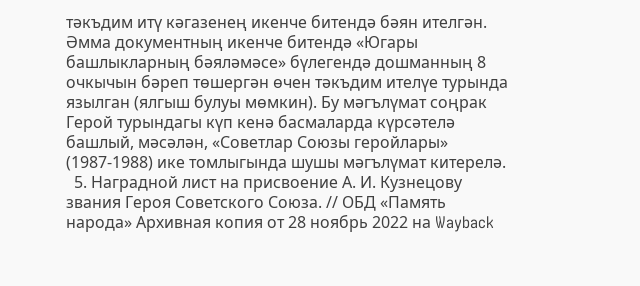тәкъдим итү кәгазенең икенче битендә бәян ителгән. Әмма документның икенче битендә «Югары башлыкларның бәяләмәсе» бүлегендә дошманның 8 очкычын бәреп төшергән өчен тәкъдим ителүе турында язылган (ялгыш булуы мөмкин). Бу мәгълүмат соңрак Герой турындагы күп кенә басмаларда күрсәтелә башлый, мәсәлән, «Советлар Союзы геройлары» (1987-1988) ике томлыгында шушы мәгълүмат китерелә.
  5. Наградной лист на присвоение А. И. Кузнецову звания Героя Советского Союза. // ОБД «Память народа» Архивная копия от 28 ноябрь 2022 на Wayback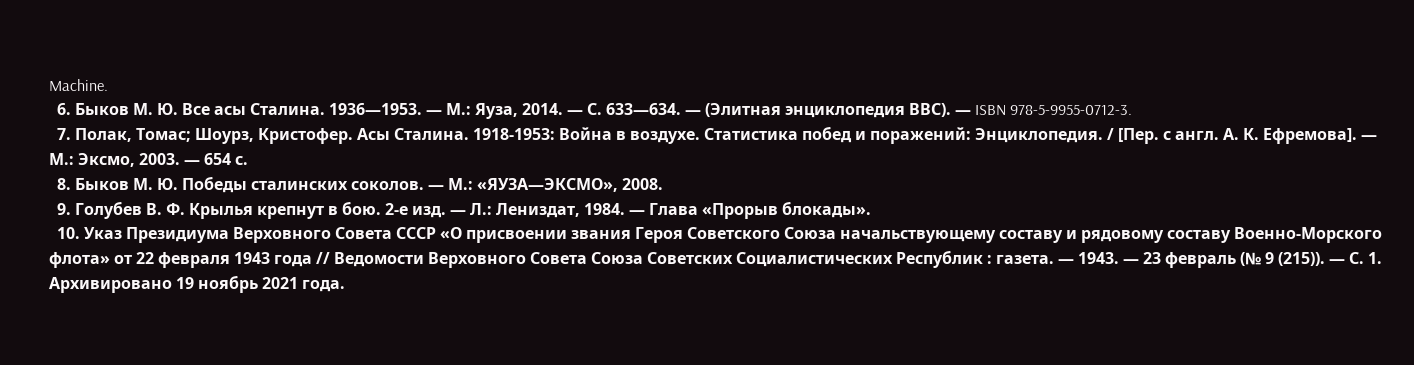Machine.
  6. Быков М. Ю. Все асы Сталина. 1936—1953. — М.: Яуза, 2014. — С. 633—634. — (Элитная энциклопедия ВВС). — ISBN 978-5-9955-0712-3.
  7. Полак, Томас; Шоурз, Кристофер. Асы Сталина. 1918-1953: Война в воздухе. Статистика побед и поражений: Энциклопедия. / [Пер. с англ. А. К. Ефремова]. — М.: Эксмо, 2003. — 654 с.
  8. Быков М. Ю. Победы сталинских соколов. — М.: «ЯУЗА—ЭКСМО», 2008.
  9. Голубев В. Ф. Крылья крепнут в бою. 2-е изд. — Л.: Лениздат, 1984. — Глава «Прорыв блокады».
  10. Указ Президиума Верховного Совета СССР «О присвоении звания Героя Советского Союза начальствующему составу и рядовому составу Военно-Морского флота» от 22 февраля 1943 года // Ведомости Верховного Совета Союза Советских Социалистических Республик : газета. — 1943. — 23 февраль (№ 9 (215)). — С. 1. Архивировано 19 ноябрь 2021 года.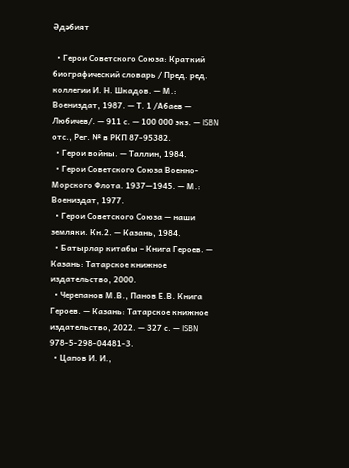Әдәбият

  • Герои Советского Союза: Краткий биографический словарь / Пред. ред. коллегии И. Н. Шкадов. — М.: Воениздат, 1987. — Т. 1 /Абаев — Любичев/. — 911 с. — 100 000 экз. — ISBN отс., Рег. № в РКП 87-95382.
  • Герои войны. — Таллин, 1984.
  • Герои Советского Союза Военно-Морского Флота. 1937—1945. — М.: Воениздат, 1977.
  • Герои Советского Союза — наши земляки. Кн.2. — Казань, 1984.
  • Батырлар китабы – Книга Героев. — Казань: Татарское книжное издательство, 2000.
  • Черепанов М.В., Панов Е.В. Книга Героев. — Казань: Татарское книжное издательство, 2022. — 327 с. — ISBN 978-5-298-04481-3.
  • Цапов И. И.,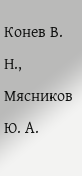Конев В. Н., Мясников Ю. А.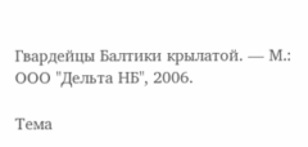Гвардейцы Балтики крылатой. — М.: ООО "Дельта НБ", 2006.

Тема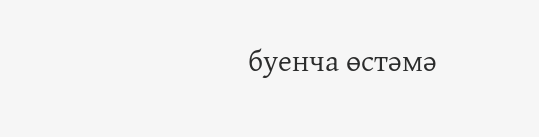буенча өстәмә